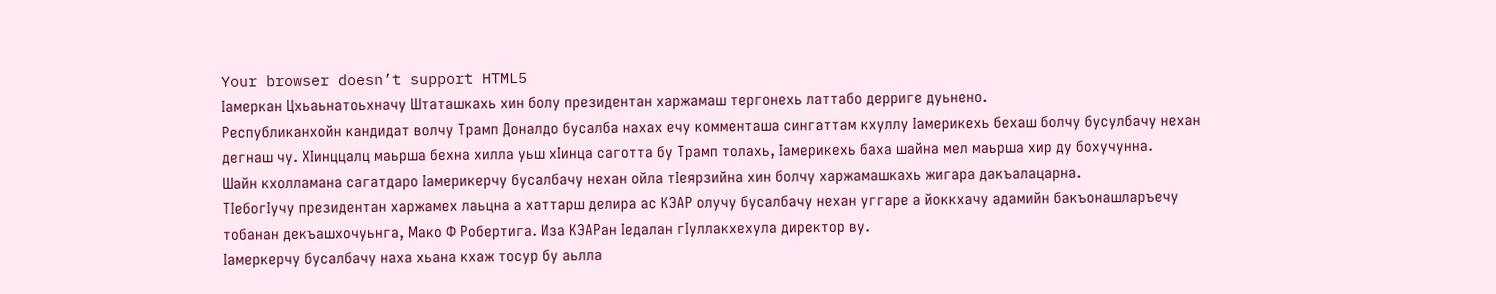Your browser doesn’t support HTML5
Iамеркан Цхьаьнатоьхначу Штаташкахь хин болу президентан харжамаш тергонехь латтабо дерриге дуьнено.
Республиканхойн кандидат волчу Трамп Доналдо бусалба нахах ечу комменташа сингаттам кхуллу Iамерикехь бехаш болчу бусулбачу нехан дегнаш чу. ХIинццалц маьрша бехна хилла уьш хIинца саготта бу Трамп толахь, Iамерикехь баха шайна мел маьрша хир ду бохучунна.
Шайн кхолламана сагатдаро Iамерикерчу бусалбачу нехан ойла тIеярзийна хин болчу харжамашкахь жигара дакъалацарна.
ТIебогIучу президентан харжамех лаьцна а хаттарш делира ас КЭАР олучу бусалбачу нехан уггаре а йоккхачу адамийн бакъонашларъечу тобанан декъашхочуьнга, Мако Ф Робертига. Иза КЭАРан Iедалан гIуллакхехула директор ву.
Iамеркерчу бусалбачу наха хьана кхаж тосур бу аьлла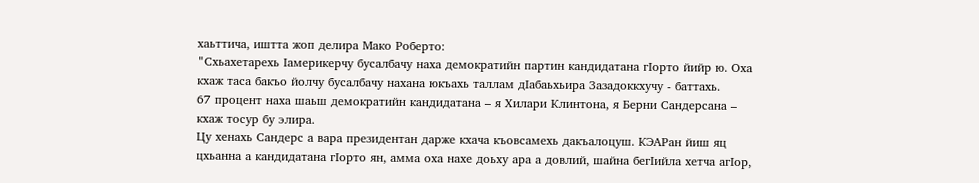хаьттича, иштта жоп делира Мако Роберто:
"Cхьахетарехь Iамерикерчу бусалбачу наха демократийн партин кандидатана гIорто йийр ю. Оха кхаж таса бакъо йолчу бусалбачу нахана юкъахь таллам дIабаьхьира Зазадоккхучу - баттахь.
67 процент наха шаьш демократийн кандидатана – я Хилари Клинтона, я Берни Сандерсана – кхаж тосур бу элира.
Цу хенахь Сандерс а вара президентан дарже кхача къовсамехь дакъалоцуш. КЭАРан йиш яц цхьанна а кандидатана гIорто ян, амма оха нахе доьху ара а довлий, шайна бегIийла хетча агIор,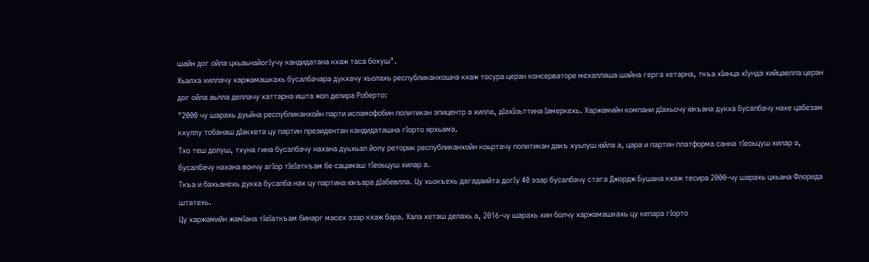шайн дог ойла цхьаьнайогIучу кандидатана кхаж таса бохуш".
Хьалха хиллачу харжамашкахь бусалбачара дукхачу хьолахь республиканхошна кхаж тосура церан консерваторе мехаллаша шайна герга хетарна, ткъа хIинца хIунда хийцаелла церан дог ойла аьлла деллачу хаттарна ишта жоп делира Роберто:
"2000 чу шарахь дуьйна республиканхойн парти исламофобин политикан эпицентр а хилла, дIахIоьттина Iамеркехь. Харжамийн компани дIахьочу юкъана дукха бусалбачу нахе цабезам кхуллу тобанаш дIакхета цу партин президентан кандидаташна гIорто ярхьама.
Тхо теш долуш, тхуна гина бусалбачу нахана дуьхьал йолу реторик республиканхойн коьртачу политикан дакъ хуьлуш юйла а, цара и партин платформа санна тIеоьцуш хилар а, бусалбачу нахана вончу агIор тIеIаткъам бе сацамаш тIеоьцуш хилар а.
Ткъа и бахьанехь дукха бусалба нах цу партина юкъара дIабевлла. Цу хьокъехь дагадаийта догIу 40 эзар бусалбачу стага Джордж Бушана кхаж тесира 2000-чу шарахь цхьана Флорида штатехь.
Цу харжамийн жамIана тIеIаткъам бинарг масех эзар кхаж бара. Хала хеташ делахь а, 2016-чу шарахь хин болчу харжамашкахь цу кепара гIорто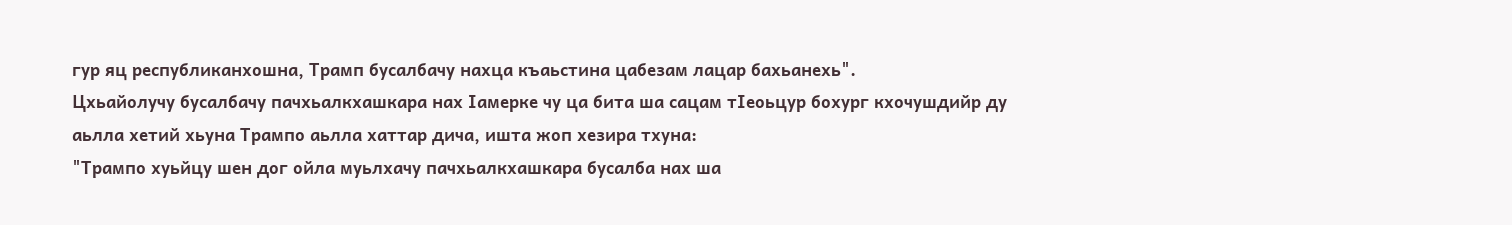гур яц республиканхошна, Трамп бусалбачу нахца къаьстина цабезам лацар бахьанехь".
Цхьайолучу бусалбачу пачхьалкхашкара нах Iамерке чу ца бита ша сацам тIеоьцур бохург кхочушдийр ду аьлла хетий хьуна Трампо аьлла хаттар дича, ишта жоп хезира тхуна:
"Трампо хуьйцу шен дог ойла муьлхачу пачхьалкхашкара бусалба нах ша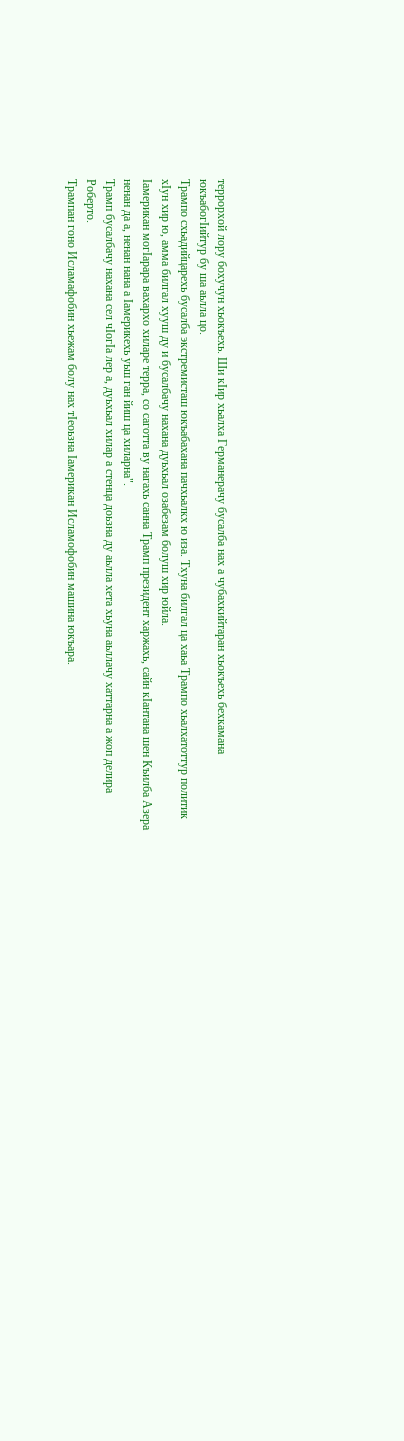террорхой лору бохучун хьокъехь. Ши кIир хьалха Германерачу бусалба нах а чубахкийтаран хьокъехь бехкамана юкъабогIийтур бу ша аьлла цо.
Трампо схьадийцарехь бусалба экстремисташ юкъабахана пачхьалкх ю иза. Тхуна билгал ца хаьа Трампо хьалхатоттур политик хIун хир ю, амма билгал хууш ду и бусалбачу нахана дуьхьал озабезам болуш хир юйла.
Iамерикан могIарара вахархо хиларе терра, со саготта ву нагахь санна Трамп президент харжахь, сайн кIантана шен Къилба Азера ненан да а, ненан нана а Iамерикехь уьш ган йиш ца хиларна".
Трамп бусалбачу нахана сел чIогIа лер а, дуьхьал хилар а стенца доьзна ду аьлла хета хьуна аьллачу хаттарна а жоп делира Роберто.
Трампан гоно Исламафобин хьежам болу нах тIеоьзна Iамерикан Исламофобин машина юкъара.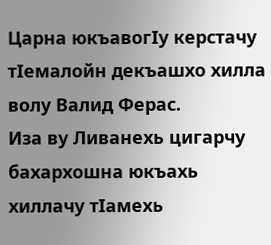Царна юкъавогIу керстачу тIемалойн декъашхо хилла волу Валид Ферас.
Иза ву Ливанехь цигарчу бахархошна юкъахь хиллачу тIамехь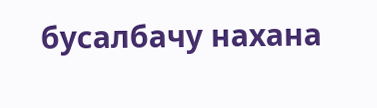бусалбачу нахана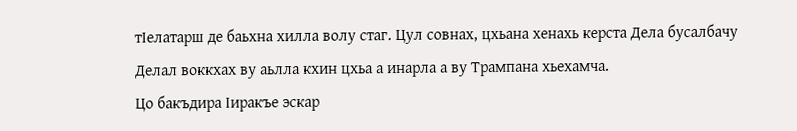тIелатарш де баьхна хилла волу стаг. Цул совнах, цхьана хенахь керста Дела бусалбачу Делал воккхах ву аьлла кхин цхьа а инарла а ву Трампана хьехамча.
Цо бакъдира Iиракъе эскар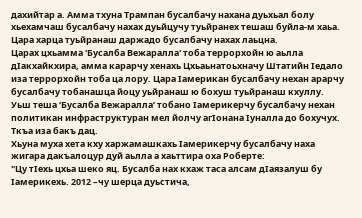дахийтар а. Амма тхуна Трампан бусалбачу нахана дуьхьал болу хьехамчаш бусалбачу нахах дуьйцучу туьйранех тешаш буйла-м хаьа. Цара харца туьйранаш даржадо бусалбачу нахах лаьцна.
Царах цхьамма 'Бусалба Вежаралла' тоба террорхойн ю аьлла дIакхайкхира, амма карарчу хенахь Цхьаьнатоьхначу Штатийн Iедало иза террорхойн тоба ца лору. Цара Iамерикан бусалбачу нехан арарчу бусалбачу тобанашца йоцу уьйранаш ю бохуш туьйранаш кхуллу.
Уьш теша ‘Бусалба Вежаралла’ тобано Iамерикерчу бусалбачу нехан политикан инфраструктуран мел йолчу агIонана Iуналла до бохучух. Ткъа иза бакъ дац.
Хьуна муха хета кху харжамашкахь Iамерикерчу бусалбачу наха жигара дакъалоцур дуй аьлла а хаьттира оха Роберте:
"Цу тIехь цхьа шеко яц. Бусалба нах кхаж таса алсам дIаязалуш бу Iамерикехь. 2012 –чу шерца дуьстича,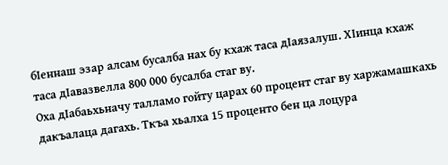бIеннаш эзар алсам бусалба нах бу кхаж таса дIаязалуш. ХIинца кхаж таса дIавазвелла 800 000 бусалба стаг ву.
Оха дIабаьхьначу талламо гойту царах 60 процент стаг ву харжамашкахь дакъалаца дагахь. Ткъа хьалха 15 проценто бен ца лоцура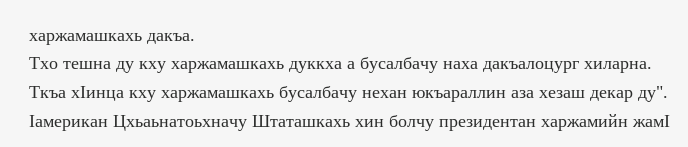харжамашкахь дакъа.
Тхо тешна ду кху харжамашкахь дуккха а бусалбачу наха дакъалоцург хиларна. Ткъа хIинца кху харжамашкахь бусалбачу нехан юкъараллин аза хезаш декар ду".
Iамерикан Цхьаьнатоьхначу Штаташкахь хин болчу президентан харжамийн жамI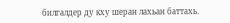билгалдер ду кху шеран лахьан баттахь.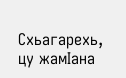Схьагарехь, цу жамIана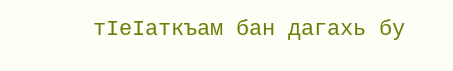тIеIаткъам бан дагахь бу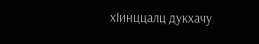хIинццалц дукхачу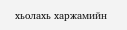хьолахь харжамийн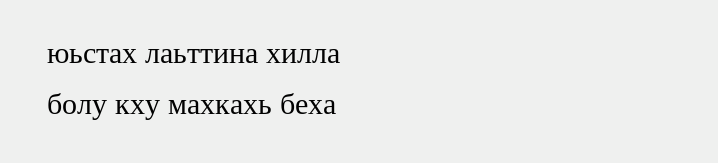юьстах лаьттина хилла болу кху махкахь беха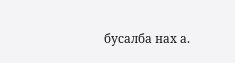бусалба нах а.